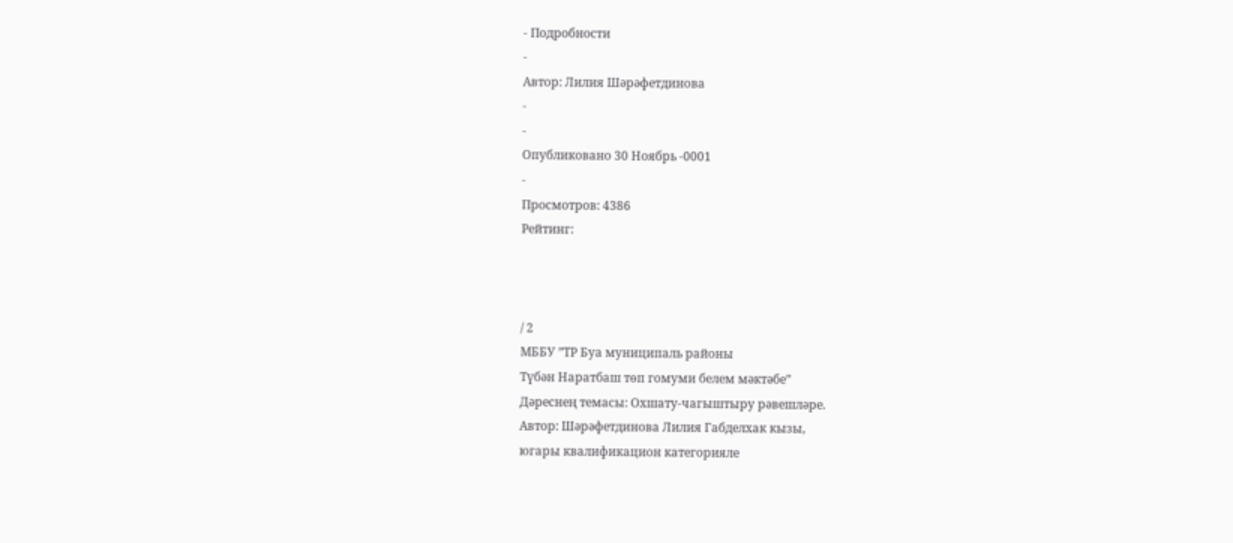- Подробности
-
Автор: Лилия Шәрәфетдинова
-
-
Опубликовано 30 Ноябрь -0001
-
Просмотров: 4386
Рейтинг:



/ 2
МББУ ”ТР Буа муниципаль районы
Түбән Наратбаш төп гомуми белем мәктәбе”
Дәреснең темасы: Охшату-чагыштыру рәвешләре.
Автор: Шәрәфетдинова Лилия Габделхак кызы,
югары квалификацион категорияле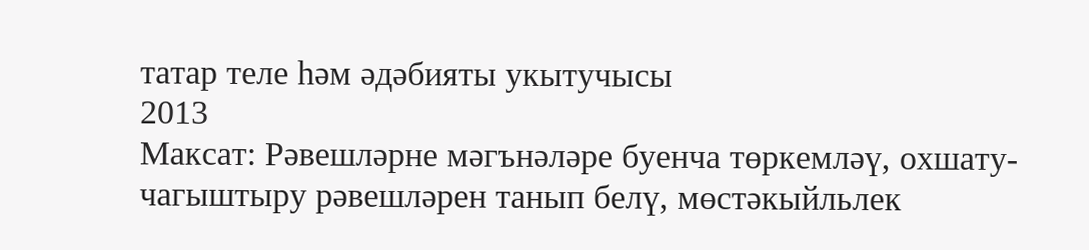татар теле һәм әдәбияты укытучысы
2013
Максат: Рәвешләрне мәгънәләре буенча төркемләү, охшату-чагыштыру рәвешләрен танып белү, мөстәкыйльлек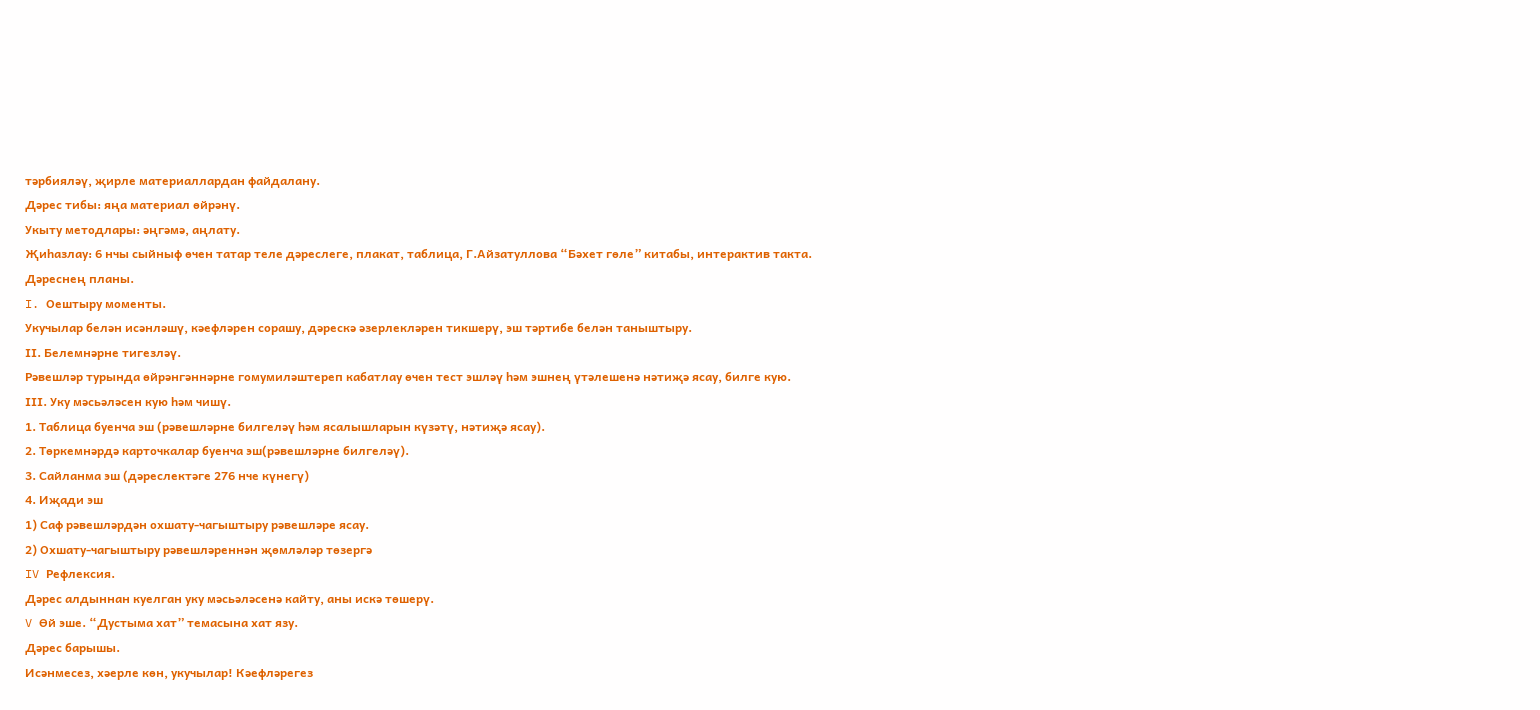тәрбияләү, җирле материаллардан файдалану.
Дәрес тибы: яңа материал өйрәнү.
Укыту методлары: әңгәмә, аңлату.
Җиһазлау: 6 нчы сыйныф өчен татар теле дәреслеге, плакат, таблица, Г.Айзатуллова “Бәхет гөле” китабы, интерактив такта.
Дәреснең планы.
I. Оештыру моменты.
Укучылар белән исәнләшү, кәефләрен сорашу, дәрескә әзерлекләрен тикшерү, эш тәртибе белән таныштыру.
IІ. Белемнәрне тигезләү.
Рәвешләр турында өйрәнгәннәрне гомумиләштереп кабатлау өчен тест эшләү һәм эшнең үтәлешенә нәтиҗә ясау, билге кую.
ІII. Уку мәсьәләсен кую һәм чишү.
1. Таблица буенча эш (рәвешләрне билгеләү һәм ясалышларын күзәтү, нәтиҗә ясау).
2. Төркемнәрдә карточкалар буенча эш(рәвешләрне билгеләү).
3. Сайланма эш (дәреслектәге 276 нче күнегү)
4. Иҗади эш
1) Саф рәвешләрдән охшату-чагыштыру рәвешләре ясау.
2) Охшату-чагыштыру рәвешләреннән җөмләләр төзергә
IV Рефлексия.
Дәрес алдыннан куелган уку мәсьәләсенә кайту, аны искә төшерү.
V Өй эше. “Дустыма хат” темасына хат язу.
Дәрес барышы.
Исәнмесез, хәерле көн, укучылар! Кәефләрегез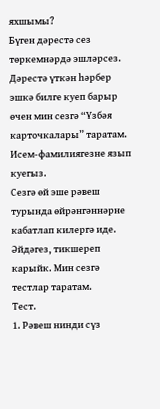яхшымы?
Бүген дәрестә сез төркемнәрдә эшләрсез. Дәрестә үткән һәрбер эшкә билге куеп барыр өчен мин сезгә “Үзбәя карточкалары” таратам. Исем-фамилиягезне язып куегыз.
Сезгә өй эше рәвеш турында өйрәнгәннәрне кабатлап килергә иде. Әйдәгез, тикшереп карыйк. Мин сезгә тестлар таратам.
Тест.
1. Рәвеш нинди сүз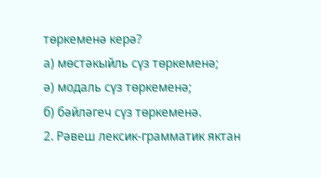төркеменә керә?
а) мөстәкыйль сүз төркеменә;
ә) модаль сүз төркеменә;
б) бәйләгеч сүз төркеменә.
2. Рәвеш лексик-грамматик яктан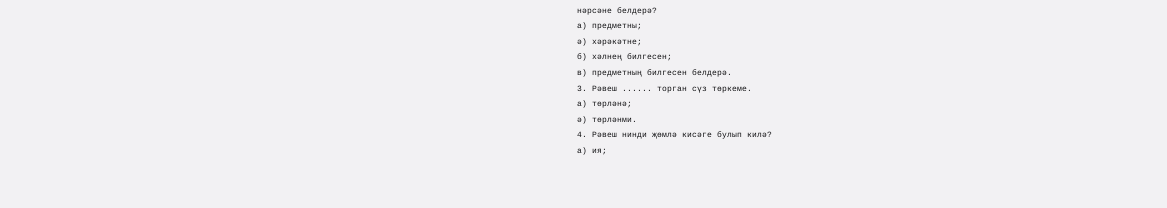нәрсәне белдерә?
а) предметны;
ә) хәрәкәтне;
б) хәлнең билгесен;
в) предметның билгесен белдерә.
3. Рәвеш ...... торган сүз төркеме.
а) төрләнә;
ә) төрләнми.
4. Рәвеш нинди җөмлә кисәге булып килә?
а) ия;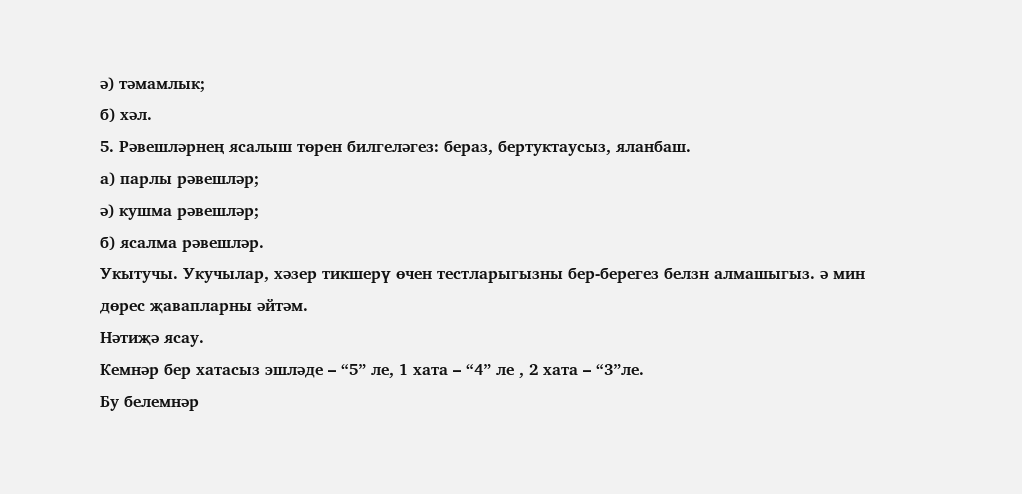ә) тәмамлык;
б) хәл.
5. Рәвешләрнең ясалыш төрен билгеләгез: бераз, бертуктаусыз, яланбаш.
а) парлы рәвешләр;
ә) кушма рәвешләр;
б) ясалма рәвешләр.
Укытучы. Укучылар, хәзер тикшерү өчен тестларыгызны бер-берегез белзн алмашыгыз. ә мин дөрес җавапларны әйтәм.
Нәтиҗә ясау.
Кемнәр бер хатасыз эшләде – “5” ле, 1 хата – “4” ле , 2 хата – “3”ле.
Бу белемнәр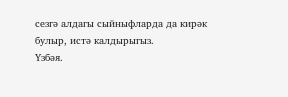сезгә алдагы сыйныфларда да кирәк булыр, истә калдырыгыз.
Үзбәя.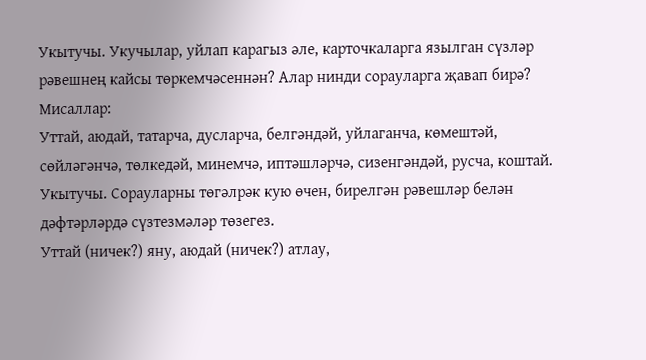Укытучы. Укучылар, уйлап карагыз әле, карточкаларга язылган сүзләр рәвешнең кайсы төркемчәсеннән? Алар нинди сорауларга җавап бирә?
Мисаллар:
Уттай, аюдай, татарча, дусларча, белгәндәй, уйлаганча, көмештәй,
сөйләгәнчә, төлкедәй, минемчә, иптәшләрчә, сизенгәндәй, русча, коштай.
Укытучы. Сорауларны төгәлрәк кую өчен, бирелгән рәвешләр белән дәфтәрләрдә сүзтезмәләр төзегез.
Уттай (ничек?) яну, аюдай (ничек?) атлау,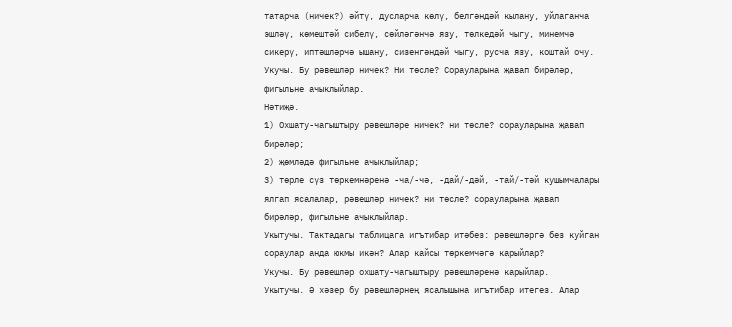татарча (ничек?) әйтү, дусларча көлү, белгәндәй кылану, уйлаганча эшләү, көмештәй сибелү, сөйләгәнчә язу, төлкедәй чыгу, минемчә сикерү, иптәшләрчә ышану, сизенгәндәй чыгу, русча язу, коштай очу.
Укучы. Бу рәвешләр ничек? Ни төсле? Сорауларына җавап бирәләр, фигыльне ачыклыйлар.
Нәтиҗә.
1) Охшату-чагыштыру рәвешләре ничек? ни төсле? сорауларына җавап бирәләр;
2) җөмләдә фигыльне ачыклыйлар;
3) төрле сүз төркемнәренә -ча/-чә, -дай/-дәй, -тай/-тәй кушымчалары ялгап ясалалар, рәвешләр ничек? ни төсле? сорауларына җавап бирәләр, фигыльне ачыклыйлар.
Укытучы. Тактадагы таблицага игътибар итәбез: рәвешләргә без куйган сораулар анда юкмы икән? Алар кайсы төркемчәгә карыйлар?
Укучы. Бу рәвешләр охшату-чагыштыру рәвешләренә карыйлар.
Укытучы. Ә хәзер бу рәвешләрнең ясалышына игътибар итегез. Алар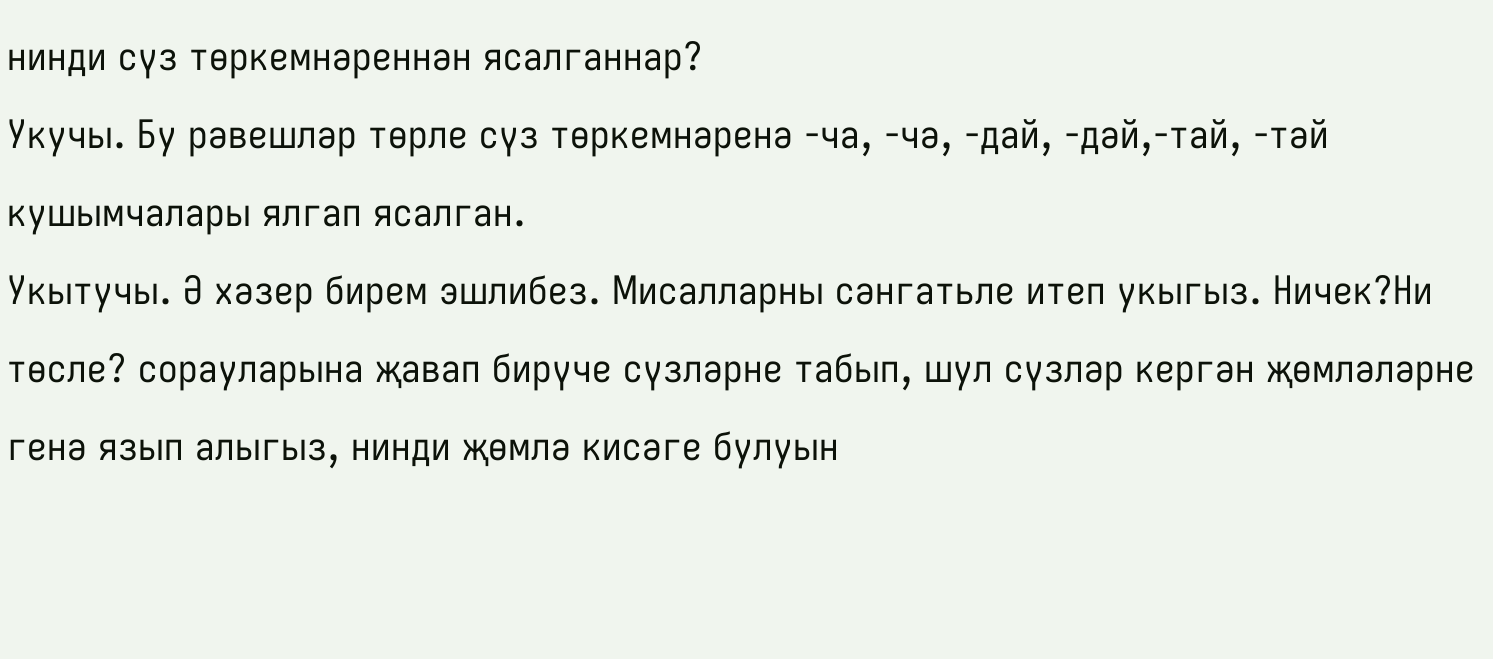нинди сүз төркемнәреннән ясалганнар?
Укучы. Бу рәвешләр төрле сүз төркемнәренә -ча, -чә, -дай, -дәй,-тай, -тәй кушымчалары ялгап ясалган.
Укытучы. Ә хәзер бирем эшлибез. Мисалларны сәнгатьле итеп укыгыз. Ничек?Ни төсле? сорауларына җавап бирүче сүзләрне табып, шул сүзләр кергән җөмләләрне генә язып алыгыз, нинди җөмлә кисәге булуын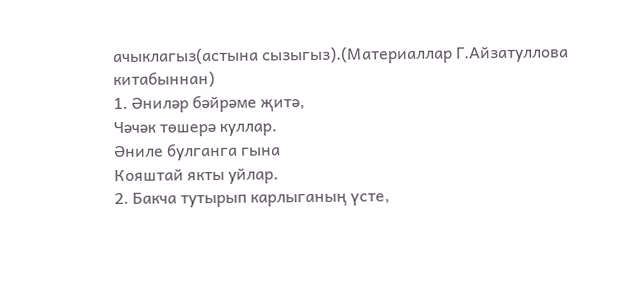ачыклагыз(астына сызыгыз).(Материаллар Г.Айзатуллова китабыннан)
1. Әниләр бәйрәме җитә,
Чәчәк төшерә куллар.
Әниле булганга гына
Кояштай якты уйлар.
2. Бакча тутырып карлыганың үсте,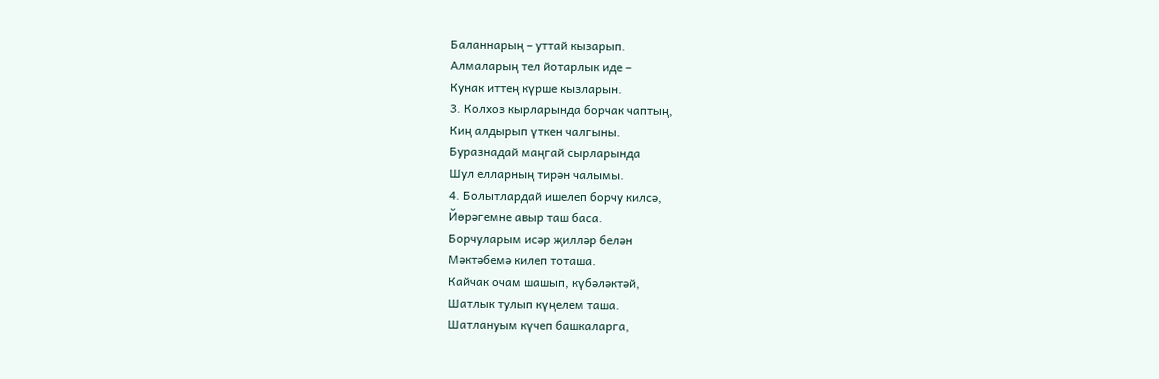Баланнарың – уттай кызарып.
Алмаларың тел йотарлык иде –
Кунак иттең күрше кызларын.
3. Колхоз кырларында борчак чаптың,
Киң алдырып үткен чалгыны.
Буразнадай маңгай сырларында
Шул елларның тирән чалымы.
4. Болытлардай ишелеп борчу килсә,
Йөрәгемне авыр таш баса.
Борчуларым исәр җилләр белән
Мәктәбемә килеп тоташа.
Кайчак очам шашып, күбәләктәй,
Шатлык тулып күңелем таша.
Шатлануым күчеп башкаларга,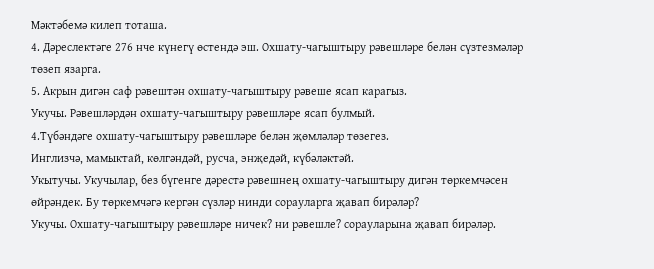Мәктәбемә килеп тоташа.
4. Дәреслектәге 276 нче күнегү өстендә эш. Охшату-чагыштыру рәвешләре белән сүзтезмәләр төзеп язарга.
5. Акрын дигән саф рәвештән охшату-чагыштыру рәвеше ясап карагыз.
Укучы. Рәвешләрдән охшату-чагыштыру рәвешләре ясап булмый.
4.Түбәндәге охшату-чагыштыру рәвешләре белән җөмләләр төзегез.
Инглизчә, мамыктай, көлгәндәй, русча, энҗедәй, күбәләктәй.
Укытучы. Укучылар, без бүгенге дәрестә рәвешнең охшату-чагыштыру дигән төркемчәсен өйрәндек. Бу төркемчәгә кергән сүзләр нинди сорауларга җавап бирәләр?
Укучы. Охшату-чагыштыру рәвешләре ничек? ни рәвешле? сорауларына җавап бирәләр.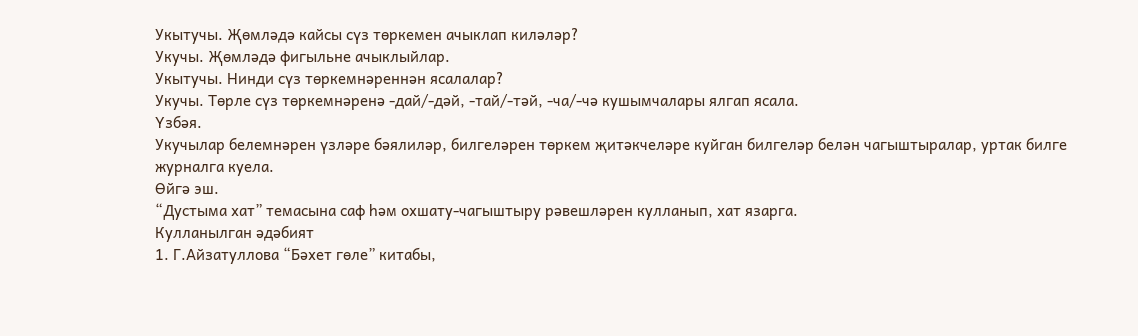Укытучы. Җөмләдә кайсы сүз төркемен ачыклап киләләр?
Укучы. Җөмләдә фигыльне ачыклыйлар.
Укытучы. Нинди сүз төркемнәреннән ясалалар?
Укучы. Төрле сүз төркемнәренә -дай/-дәй, -тай/-тәй, -ча/-чә кушымчалары ялгап ясала.
Үзбәя.
Укучылар белемнәрен үзләре бәялиләр, билгеләрен төркем җитәкчеләре куйган билгеләр белән чагыштыралар, уртак билге журналга куела.
Өйгә эш.
“Дустыма хат” темасына саф һәм охшату-чагыштыру рәвешләрен кулланып, хат язарга.
Кулланылган әдәбият
1. Г.Айзатуллова “Бәхет гөле” китабы,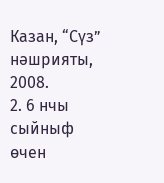Казан, “Сүз” нәшрияты, 2008.
2. 6 нчы сыйныф өчен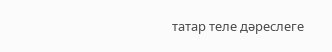татар теле дәреслеге